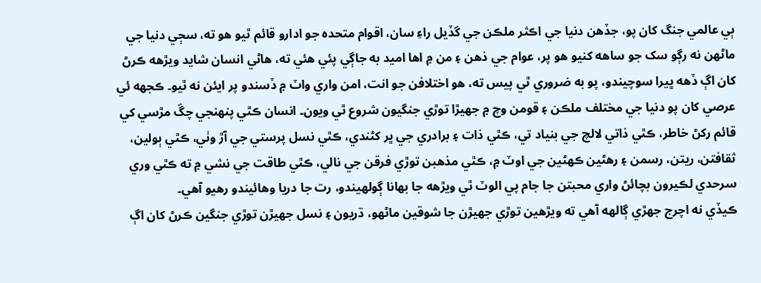ٻي عالمي جنگ کان پو، جڏهن دنيا جي اڪثر ملڪن جي گڏيل راءِ سان، اقوام متحده جو ادارو قائم ٿيو هو ته، سڄي دنيا جي ماڻهن نه رڳو سک جو ساهه کنيو هو پر، عوام جي ذهن ۽ من ۾ اها اميد به جاڳي پئي هئي ته، هاڻي انسان شايد ويڙهه ڪرڻ کان اڳ ڏهه ڀيرا سوچيندو، پو به ضروري ٿي پيس ته، هو اختلافن جو انت، امن واري واٽ ۾ ڏسندو پر ايئن نه ٿيو۔ ڪجهه ئي عرصي کان پو دنيا جي مختلف ملڪن ۽ قومن وچ ۾ جهيڙا توڙي جنگيون شروع ٿي ويون۔ انسان ڪٿي پنهنجي چڱ مڙسي کي قائم رکڻ خاطر، ڪٿي ذاتي لالچ جي بنياد تي، ڪٿي ذات ۽ برادري جي ڀر کڻندي، ڪٿي نسل پرستي جي آڙ وٺي، ڪٿي ٻولين، ثقافتن، ريتن، رسمن ۽ رهڻين ڪهڻين جي اوٽ ۾، ڪٿي مذهبن توڙي فرقن جي نالي، ڪٿي طاقت جي نشي ۾ ته ڪٿي وري سرحدي لڪيرون بچائڻ واري محبتن جا جام پي الوٽ ٿي ويڙهه جا بهانا ڳولهيندو، رت جا دريا وهائيندو رهيو آهي۔
ڪيڏي نه اچرج جهڙي ڳالهه آهي ته ويڙهين توڙي جهيڙن جا شوقين ماڻهو، ڌريون ۽ نسل جهيڙن توڙي جنگين ڪرڻ کان اڳ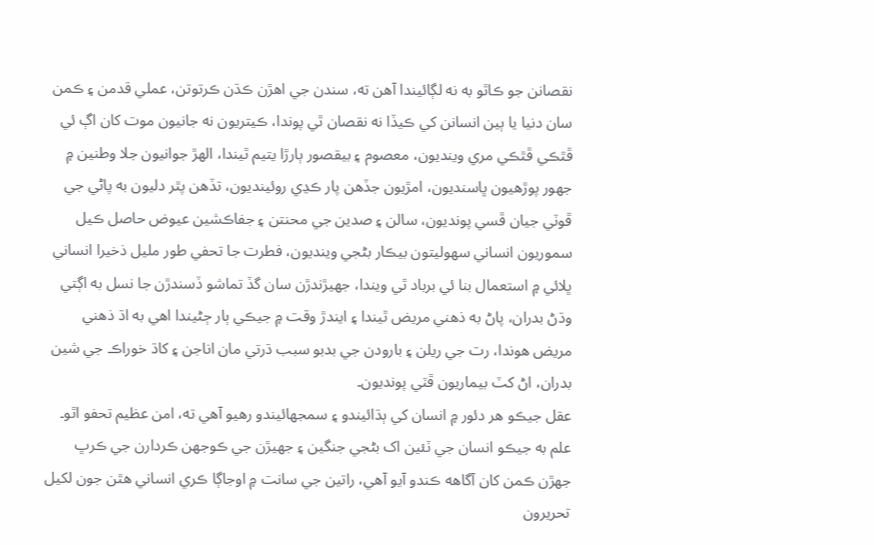نقصانن جو ڪاٿو به نه لڳائيندا آهن ته، سندن جي اهڙن ڪڌن ڪرتوتن، عملي قدمن ۽ ڪمن سان دنيا يا ٻين انسانن کي ڪيڏا نه نقصان ٿي پوندا، ڪيتريون نه جانيون موت کان اڳ ئي ڦٿڪي ڦٿڪي مري وينديون، معصوم ۽ بيقصور ٻارڙا يتيم ٿيندا، الهڙ جوانيون جلا وطنين ۾ جهور پوڙهيون ڀاسنديون، امڙيون جڏهن پار ڪڍي روئينديون، تڏهن پٿر دليون به پاڻي جي ڦوٽي جيان ڦسي پونديون، سالن ۽ صدين جي محنتن ۽ جفاڪشين عيوض حاصل ڪيل سموريون انساني سهوليتون بيڪار بڻجي وينديون، فطرت جا تحفي طور مليل ذخيرا انساني ڀلائي ۾ استعمال بنا ئي برباد ٿي ويندا، جهيڙندڙن سان گڏ تماشو ڏسندڙن جا نسل به اڳتي وڌڻ بدران، پاڻ به ذهني مريض ٿيندا ۽ ايندڙ وقت ۾ جيڪي ٻار ڄڻيندا اهي به اڌ ذهني مريض هوندا، رت جي ريلن ۽ بارودن جي بدبو سبب ڌرتي مان اناجن ۽ کاڌ خوراڪ جي شين بدران، اڻ کٽ بيماريون ڦٽي پونديون۔
عقل جيڪو هر دئور ۾ انسان کي ٻڌائيندو ۽ سمجهائيندو رهيو آهي ته، امن عظيم تحفو اٿو۔ علم به جيڪو انسان جي ٽئين اک بڻجي جنگين ۽ جهيڙن جي ڪوجهن ڪردارن جي ڪرڀ جهڙن ڪمن کان آگاهه ڪندو آيو آهي، راتين جي سانت ۾ اوجاڳا ڪري انساني هٿن جون لکيل تحريرون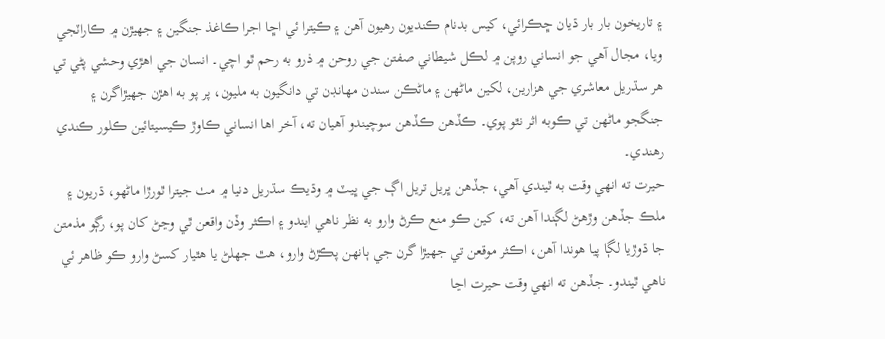۽ تاريخون بار بار ڌيان ڇڪرائي، کيس بدنام ڪنديون رهيون آهن ۽ ڪيترا ئي اڇا اجرا ڪاغذ جنگين ۽ جهيڙن ۾ ڪاراٽجي ويا، مجال آهي جو انساني روپن ۾ لڪل شيطاني صفتن جي روحن ۾ ذرو به رحم ٿو اچي۔ انسان جي اهڙي وحشي پڻي تي هر سڌريل معاشري جي هزارين، لکين ماڻهن ۽ ماڻڪن سندن مهانڊن تي دانگيون به مليون، پر پو به اهڙن جهيڙاگرن ۽ جنگجو ماڻهن تي ڪوبه اثر نٿو پوي۔ ڪڏهن ڪڏهن سوچيندو آهيان ته، آخر اها انساني ڪاوڙ ڪيسيتائين ڪلور ڪندي رهندي۔
حيرت ته انهي وقت به ٿيندي آهي، جڏهن ڀريل تريل اڳ جي ڀيٽ ۾ وڌيڪ سڌريل دنيا ۾ مٺ جيترا ٿورڙا ماڻهو، ڌريون ۽ ملڪ جڏهن وڙهڻ لڳندا آهن ته، کين ڪو منع ڪرڻ وارو به نظر ناهي ايندو ۽ اڪثر وڏن واقعن ٿي وڃڻ کان پو، رڳو مذمتن جا ڌوڙيا لڳا پيا هوندا آهن، اڪثر موقعن تي جهيڙا گرن جي ٻانهن پڪڙڻ وارو، هٿ جهلڻ يا هٿيار کسڻ وارو ڪو ظاهر ئي ناهي ٿيندو۔ جڏهن ته انهي وقت حيرت اڃا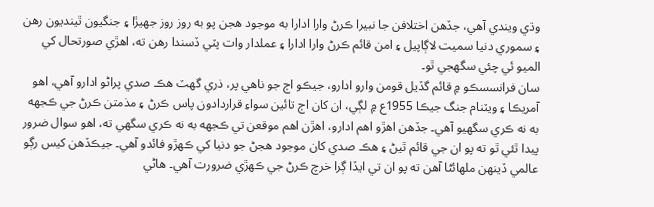وڌي ويندي آهي، جڏهن اختلافن جا نبيرا ڪرڻ وارا ادارا به موجود هجن پو به روز روز جهيڙا ۽ جنگيون ٿينديون رهن ۽ سموري دنيا سميت لاڳاپيل ۽ امن قائم ڪرڻ وارا ادارا ۽ عملدار وات پٽي ڏسندا رهن ته، اهڙي صورتحال کي الميو ئي چئي سگهجي ٿو۔
سان فرانسسڪو ۾ قائم گڏيل قومن وارو ادارو، جيڪو اڄ جو ناهي پر، ذري گهٽ هڪ صدي پراڻو ادارو آهي، اهو آمريڪا ۽ ويٽنام جنگ جيڪا 1955ع ۾ لڳي، ان کان اڄ تائين سواءِ قراردادون پاس ڪرڻ ۽ مذمتن ڪرڻ جي ڪجهه به نه ڪري سگهيو آهي۔ جڏهن اهڙو اهم ادارو، اهڙن اهم موقعن تي ڪجهه به نه ڪري سگهي ته، اهو سوال ضرور پيدا ٿئي ٿو ته پو ان جي قائم ٿيڻ ۽ هڪ صدي کان موجود هجڻ جو دنيا کي ڪهڙو فائدو آهي۔ جيڪڏهن کيس رڳو عالمي ڏينهن ملهائڻا آهن ته پو ان تي ايڏا ڳرا خرچ ڪرڻ جي ڪهڙي ضرورت آهي۔ هاڻي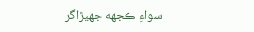سواءِ ڪجهه جهيڙاگر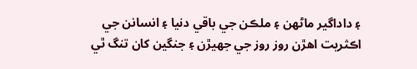۽ داداگير ماڻهن ۽ ملڪن جي باقي دنيا ۽ انسانن جي اڪثريت اهڙن روز روز جي جهيڙن ۽ جنگين کان تنگ ٿي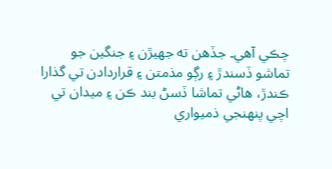چڪي آهي۔ جڏهن ته جهيڙن ۽ جنگين جو تماشو ڏسندڙ ۽ رڳو مذمتن ۽ قراردادن تي گذارا ڪندڙ، هاڻي تماشا ڏسڻ بند ڪن ۽ ميدان تي اچي پنهنجي ذميواري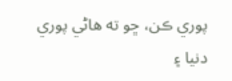پوري ڪن، ڇو ته هاڻي پوري دنيا ۽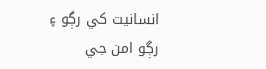انسانيت کي رڳو ۽ رڳو امن جي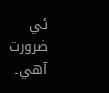ئي ضرورت آهي۔